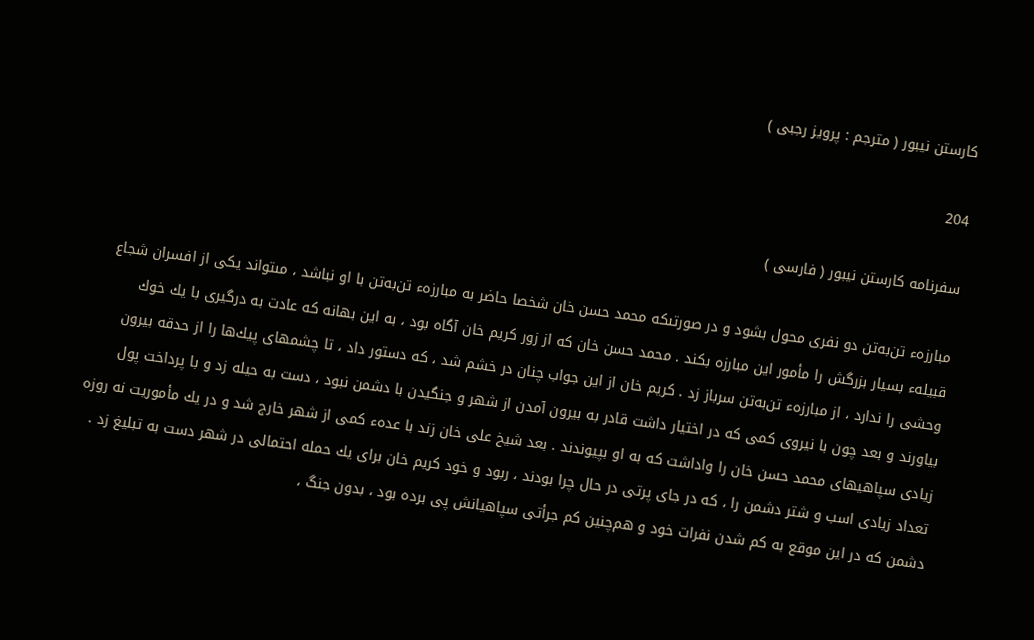كارستن نيبور ( مترجم : پرويز رجبى )

204

سفرنامه كارستن نيبور ( فارسى )

مبارزهء تن‌به‌تن دو نفرى محول بشود و در صورتىكه محمد حسن خان شخصا حاضر به مبارزهء تن‌به‌تن با او نباشد ، مىتواند يكى از افسران شجاع قبيلهء بسيار بزرگش را مأمور اين مبارزه بكند . محمد حسن خان كه از زور كريم خان آگاه بود ، به اين بهانه كه عادت به درگيرى با يك خوك وحشى را ندارد ، از مبارزهء تن‌به‌تن سرباز زد . كريم خان از اين جواب چنان در خشم شد ، كه دستور داد ، تا چشمهاى پيك‌ها را از حدقه بيرون بياورند و بعد چون با نيروى كمى كه در اختيار داشت قادر به بيرون آمدن از شهر و جنگيدن با دشمن نبود ، دست به حيله زد و با پرداخت پول زيادى سپاهيهاى محمد حسن خان را واداشت كه به او بپيوندند . بعد شيخ على خان زند با عدهء كمى از شهر خارج شد و در يك مأموريت نه روزه تعداد زيادى اسب و شتر دشمن را ، كه در جاى پرتى در حال چرا بودند ، ربود و خود كريم خان براى يك حمله احتمالى در شهر دست به تبليغ زد . دشمن كه در اين موقع به كم شدن نفرات خود و هم‌چنين كم جرأتى سپاهيانش پى برده بود ، بدون جنگ ،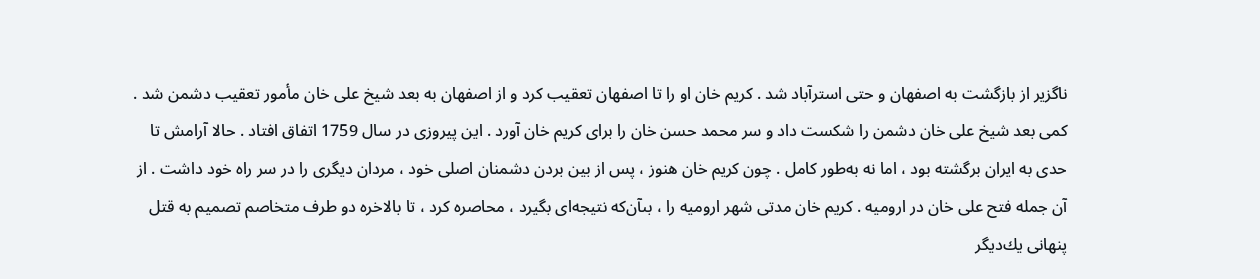ناگزير از بازگشت به اصفهان و حتى استرآباد شد . كريم خان او را تا اصفهان تعقيب كرد و از اصفهان به بعد شيخ على خان مأمور تعقيب دشمن شد . كمى بعد شيخ على خان دشمن را شكست داد و سر محمد حسن خان را براى كريم خان آورد . اين پيروزى در سال 1759 اتفاق افتاد . حالا آرامش تا حدى به ايران برگشته بود ، اما نه به‌طور كامل . چون كريم خان هنوز ، پس از بين بردن دشمنان اصلى خود ، مردان ديگرى را در سر راه خود داشت . از آن جمله فتح على خان در اروميه . كريم خان مدتى شهر اروميه را ، بىآن‌كه نتيجه‌اى بگيرد ، محاصره كرد ، تا بالاخره دو طرف متخاصم تصميم به قتل پنهانى يك‌ديگر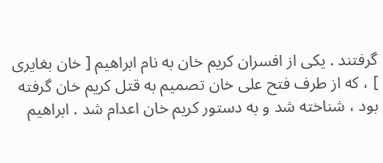گرفتند . يكى از افسران كريم خان به نام ابراهيم [ خان بغايرى ] ، كه از طرف فتح على خان تصميم به قتل كريم خان گرفته بود ، شناخته شد و به دستور كريم خان اعدام شد . ابراهيم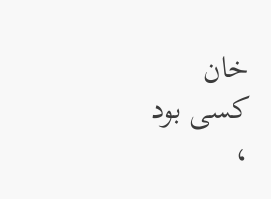خان كسى بود ،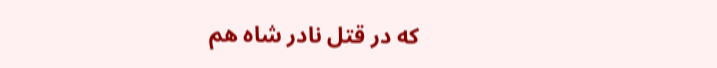كه در قتل نادر شاه هم